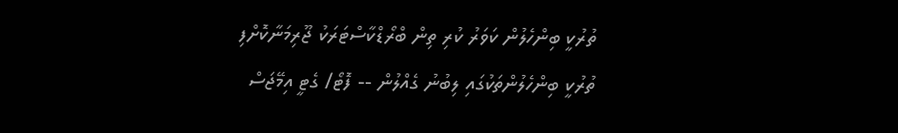ތުރުކީ ބިންހެލުން ކަވަރު ކުރި ތިން ބްރޯޑްކާސްޓަރަކު ޖޫރިމަނާކޮށްފި
ތުރުކީ ބިންހެލުންތަކުގައި ލިބުނު ގެއްލުން -- ފޮޓޯ/ ގެޓީ އިމޭޖަސް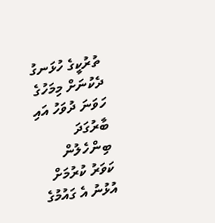ތުރުކީގެ ހުޅަނގު ދެކުނަށް މިމަހުގެ ހަވަނަ ދުވަހު އައި ބާރުގަދަ ބިންހެލުން ކަވަރު ކުރުމަށް އުޅުނު އެ ގައުމުގެ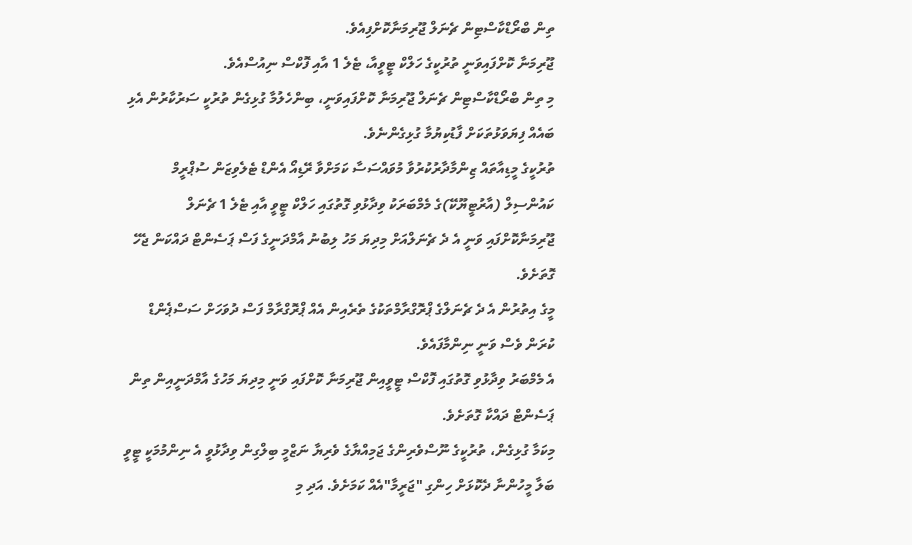ތިން ބްރޯޑްކާސްޓިން ޗެނަލް ޖޫރިމަނާކޮށްފިއެވެ.
ޖޫރިމަނާ ކޮށްފައިވަނީ ތުރުކީގެ ހަލްކް ޓީވީއާ، ޓެލެ 1 އާއި ފޮކްސް ނިއުސްއެވެ.
މި ތިން ބްރޯޑްކާސްޓިން ޗެނަލް ޖޫރިމަނާ ކޮށްފައިވަނީ، ބިންހެލުމާ ގުޅިގެން ތުރުކީ ސަރުކާރުން އެޅި ބައެއް ފިޔަވަޅުތަކަށް ފާޑުކިޔުމާ ގުޅިގެންނެވެ.
ތުރުކީގެ މީޑިއާތައް ޒިންމާދާރުކުރުވާ މުވައްސަސާ ކަމަށްވާ ރޭޑިއޯ އެންޑް ޓެލެވިޒަން ސުޕްރީމް ކައުންސިލް (އާރުޓީޔޫކޭ)ގެ މެމްބަރަކު ވިދާޅުވި ގޮތުގައި ހަލްކް ޓީވީ އާއި ޓެލެ 1 ޗެނަލް ޖޫރިމަނާކޮށްފައި ވަނީ އެ ދެ ޗެނަލްއަށް މިދިޔަ މަހު ލިބުނު އާމްދަނީގެ ފަސް ޕަސެންޓް ދައްކަން ޖެހޭ ގޮތަށެވެ.
މީގެ އިތުރުން އެ ދެ ޗެނަލްގެ ޕްރޮގްރާމްތަކުގެ ތެރެއިން އެއް ޕްރޮގްރާމް ފަސް ދުވަހަށް ސަސްޕެންޑް ކުރަން ވެސް ވަނީ ނިންމާފައެވެ.
އެ މެމްބަރު ވިދާޅުވި ގޮތުގައި ފޮކްސް ޓީވީއިން ޖޫރިމަނާ ކޮށްފައި ވަނީ މިދިޔަ މަހުގެ އާމްދަނީއިން ތިން ޕަސެންޓް ދައްކާ ގޮތަށެވެ.
މިކަމާ ގުޅިގެން، ތުރުކީގެ ނޫސްވެރިންގެ ޖަމިއްޔާގެ ވެރިޔާ ނަޒްމީ ބިލްގިން ވިދާޅުވީ އެ ނިންމުމަކީ ޓީވީ ބަލާ މީހުންނާ ދެކޮޅަށް ހިންގި "ޖަރީމާ"އެއް ކަމަށެވެ. އަދި މި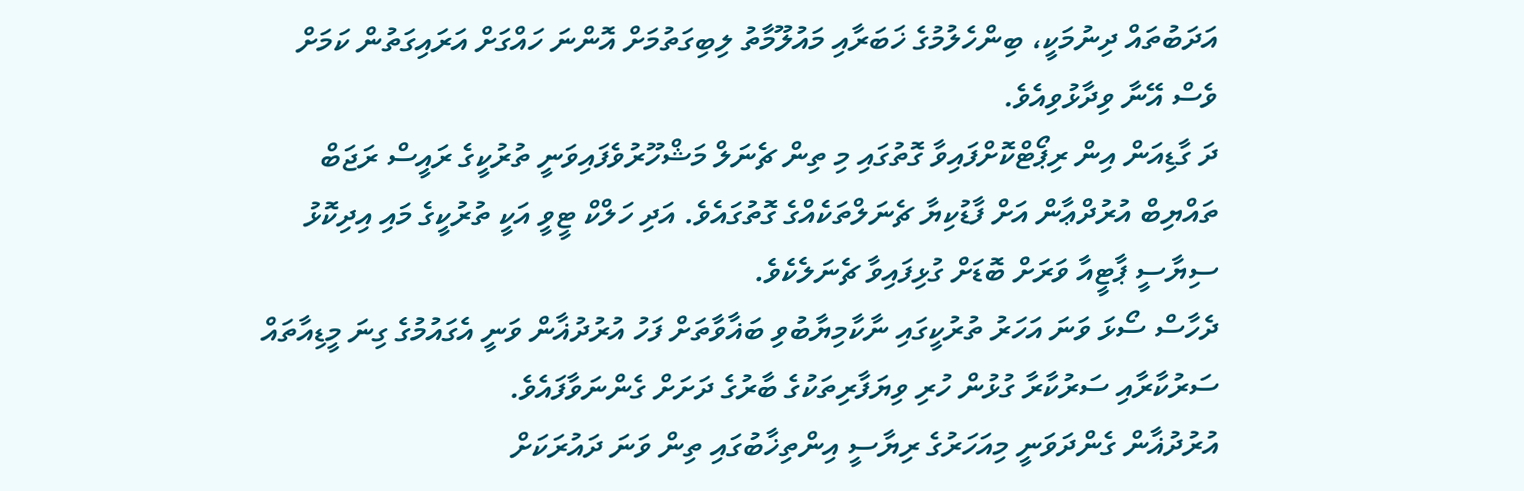އަދަބުތައް ދިނުމަކީ، ބިންހެލުމުގެ ޚަބަރާއި މައުލޫމާތު ލިބިގަތުމަށް އޮންނަ ހައްގަށް އަރައިގަތުން ކަމަށް ވެސް އޭނާ ވިދާޅުވިއެވެ.
ދަ ގާޑިއަން އިން ރިޕޯޓްކޮށްފައިވާ ގޮތުގައި މި ތިން ޗެނަލް މަޝްހޫރުވެފައިވަނީ ތުރުކީގެ ރައީސް ރަޖަބް ތައްޔިބް އުރުދްޢާން އަށް ފާޑުކިޔާ ޗެނަލްތަކެއްގެ ގޮތުގައެވެ. އަދި ހަލްކް ޓީވީ އަކީ ތުރުކީގެ މައި އިދިކޮޅު ސިޔާސީ ޕާޓީއާ ވަރަށް ބޮޑަށް ގުޅިފައިވާ ޗެނަލެކެވެ.
ދެހާސް ސޯޅަ ވަނަ އަހަރު ތުރުކީގައި ނާކާމިޔާބުވި ބަޣާވާތަށް ފަހު އުރުދުޣާން ވަނީ އެގައުމުގެ ގިނަ މީޑިއާތައް ސަރުކާރާއި ސަރުކާރާ ގުޅުން ހުރި ވިޔަފާރިތަކުގެ ބާރުގެ ދަށަށް ގެންނަވާފައެވެ.
އުރުދުޣާން ގެންދަވަނީ މިއަހަރުގެ ރިޔާސީ އިންތިޚާބުގައި ތިން ވަނަ ދައުރަކަށް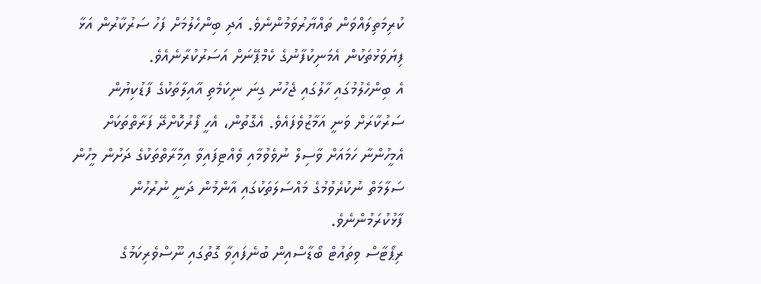ކުރިމަތިލައްވަން ތައްޔާރުވަމުންނެވެ. އަދި ބިންހެލުމަށް ފަހު ސަރުކާރުން އަޅާ ފިޔަވަޅުތަކުން އެމަނިކުފާނުގެ ކެމްޕޭނަށް އަސަރުކުރާނެއެވެ.
އެ ބިންހެލުމުގައި ހާލުގައި ޖެހުނު ގިނަ ނިކަމެތި އާއިލާތަކުގެ ފާޑުކިޔުން ސަރުކާރަށް ވަނީ އަމާޒުވެފައެވެ. އެގޮތުން، އެހީ ފޯރުކޮށްދޭ ފަރާތްތަކަށް އެމީހުންނާ ހަމައަށް ވާސިލް ނުވެވުމާއި ވެއްޓިފައިވާ އިމާރާތްތަކުގެ ދަށުން މީހުން ސަލާމަތް ނުކުރެވުމުގެ މައްސަލަތަކުގައި އާންމުން ދަނީ ނުރުހުން ފާޅުކުރަމުންނެވެ.
ރިޕޯޓާސް ވިތައުޓް ބޯޑާސްއިން ބުނެފައިވާ ގޮތުގައި ނޫސްވެރިކަމުގެ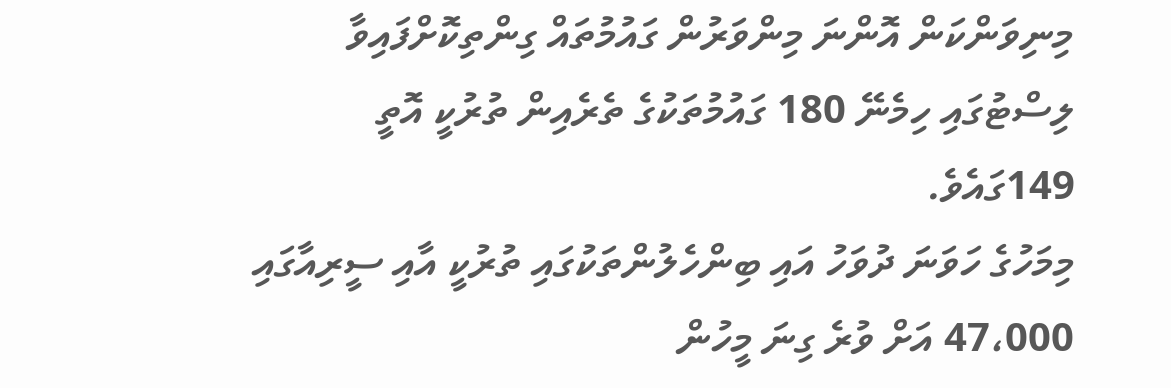މިނިވަންކަން އޮންނަ މިންވަރުން ގައުމުތައް ގިންތިކޮށްފައިވާ ލިސްޓުގައި ހިމެނޭ 180 ގައުމުތަކުގެ ތެރެއިން ތުރުކީ އޮތީ 149ގައެވެ.
މިމަހުގެ ހަވަނަ ދުވަހު އައި ބިންހެލުންތަކުގައި ތުރުކީ އާއި ސީރިއާގައި 47،000 އަށް ވުރެ ގިނަ މީހުން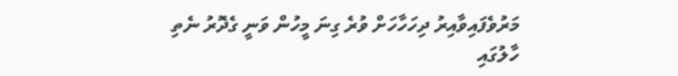މަރުވެފައިވާއިރު ދިހަހާހަށް ވުރެ ގިނަ މީހުން ވަނީ ގެދޮރު ނެތި ހާލުގައި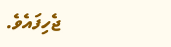ޖެހިފައެވެ.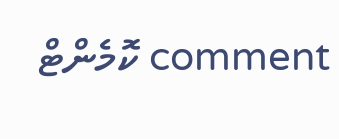comment ކޮމެންޓް